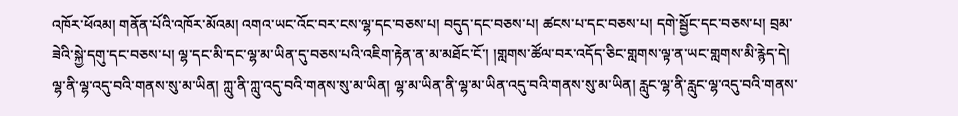འཁོར་ཕོའམ། གནོན་པོའི་འཁོར་མོའམ། འགའ་ཡང་འོང་བར་ངས་ལྷ་དང་བཅས་པ། བདུད་དང་བཅས་པ། ཚངས་པ་དང་བཅས་པ། དགེ་སྦྱོང་དང་བཅས་པ། བྲམ་ཟེའི་སྐྱེ་དགུ་དང་བཅས་པ། ལྷ་དང་མི་དང་ལྷ་མ་ཡིན་དུ་བཅས་པའི་འཇིག་རྟེན་ན་མ་མཐོང་ངོ་། །གླགས་ཚོལ་བར་འདོད་ཅིང་གླགས་ལྟ་ན་ཡང་གླགས་མི་རྙེད་དེ། ལྷ་ནི་ལྷ་འདུ་བའི་གནས་སུ་མ་ཡིན། ཀླུ་ནི་ཀླུ་འདུ་བའི་གནས་སུ་མ་ཡིན། ལྷ་མ་ཡིན་ནི་ལྷ་མ་ཡིན་འདུ་བའི་གནས་སུ་མ་ཡིན། རླུང་ལྷ་ནི་རླུང་ལྷ་འདུ་བའི་གནས་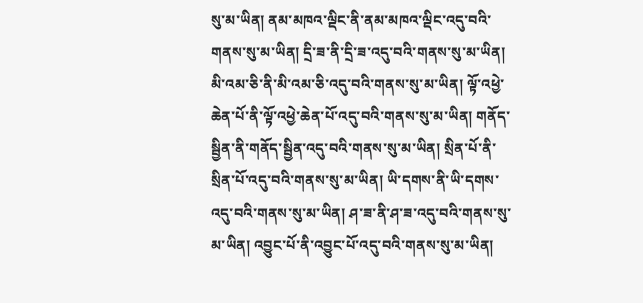སུ་མ་ཡིན། ནམ་མཁའ་ལྡིང་ནི་ནམ་མཁའ་ལྡིང་འདུ་བའི་གནས་སུ་མ་ཡིན། དྲི་ཟ་ནི་དྲི་ཟ་འདུ་བའི་གནས་སུ་མ་ཡིན། མི་འམ་ཅི་ནི་མི་འམ་ཅི་འདུ་བའི་གནས་སུ་མ་ཡིན། ལྟོ་འཕྱེ་ཆེན་པོ་ནི་ལྟོ་འཕྱེ་ཆེན་པོ་འདུ་བའི་གནས་སུ་མ་ཡིན། གནོད་སྦྱིན་ནི་གནོད་སྦྱིན་འདུ་བའི་གནས་སུ་མ་ཡིན། སྲིན་པོ་ནི་སྲིན་པོ་འདུ་བའི་གནས་སུ་མ་ཡིན། ཡི་དགས་ནི་ཡི་དགས་འདུ་བའི་གནས་སུ་མ་ཡིན། ཤ་ཟ་ནི་ཤ་ཟ་འདུ་བའི་གནས་སུ་མ་ཡིན། འབྱུང་པོ་ནི་འབྱུང་པོ་འདུ་བའི་གནས་སུ་མ་ཡིན།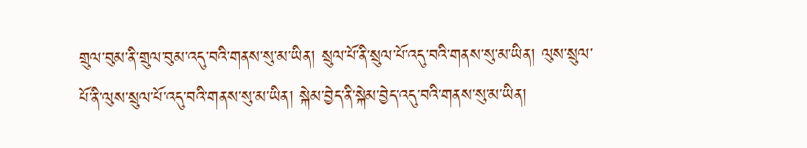གྲུལ་བུམ་ནི་གྲུལ་བུམ་འདུ་བའི་གནས་སུ་མ་ཡིན། སྲུལ་པོ་ནི་སྲུལ་པོ་འདུ་བའི་གནས་སུ་མ་ཡིན། ལུས་སྲུལ་པོ་ནི་ལུས་སྲུལ་པོ་འདུ་བའི་གནས་སུ་མ་ཡིན། སྐེམ་བྱེད་ནི་སྐེམ་བྱེད་འདུ་བའི་གནས་སུ་མ་ཡིན།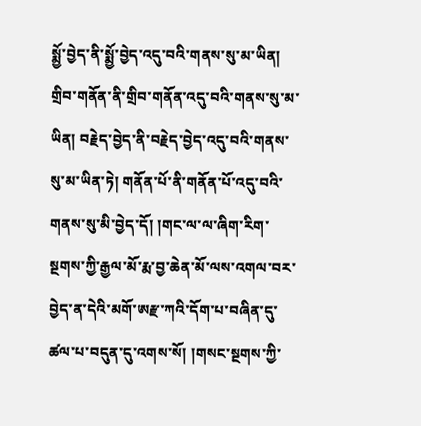སྨྱོ་བྱེད་ནི་སྨྱོ་བྱེད་འདུ་བའི་གནས་སུ་མ་ཡིན། གྲིབ་གནོན་ནི་གྲིབ་གནོན་འདུ་བའི་གནས་སུ་མ་ཡིན། བརྗེད་བྱེད་ནི་བརྗེད་བྱེད་འདུ་བའི་གནས་སུ་མ་ཡིན་ཏེ། གནོན་པོ་ནི་གནོན་པོ་འདུ་བའི་གནས་སུ་མི་བྱེད་དོ། །གང་ལ་ལ་ཞིག་རིག་སྔགས་ཀྱི་རྒྱལ་མོ་རྨ་བྱ་ཆེན་མོ་ལས་འགལ་བར་བྱེད་ན་དེའི་མགོ་ཨརྫ་ཀའི་དོག་པ་བཞིན་དུ་ཚལ་པ་བདུན་དུ་འགས་སོ། །གསང་སྔགས་ཀྱི་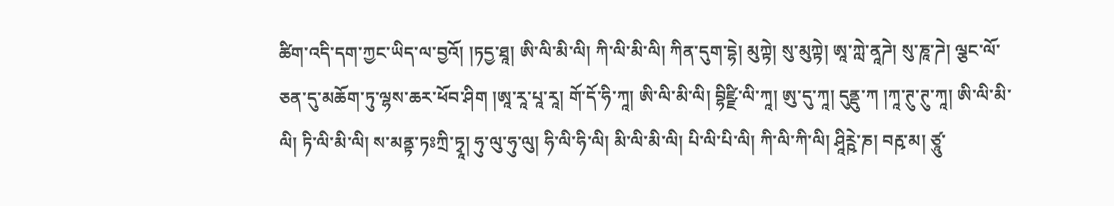ཚིག་འདི་དག་ཀྱང་ཡིད་ལ་བྱའོ། །ཏདྱ་ཐཱ། ཨི་ལི་མི་ལི། ཀི་ལི་མི་ལི། ཀིན་དུག་དྷེ། མུཀྟེ། སུ་མུཀྟེ། ཨཱ་ཀླེ་ནཱཌེ། སུ་ཎཱ་ཌེ། ལྕང་ལོ་ཅན་དུ་མཆོག་ཏུ་ལྷས་ཆར་ཕོབ་ཤིག །ཨཱ་རཱ་པཱ་རཱ། གོ་དོ་ཧི་ཀཱ། ཨི་ལི་མི་ལི། བྷིཛྫི་ལི་ཀཱ། ཨུ་དུ་ཀཱ། དུནྡུ་ཀ །ཀཱ་ཊུ་ཊུ་ཀཱ། ཨི་ལི་མི་ལི། ཏི་ལི་མི་ལི། ས་མནྟ་ཏཿཀྲི་ཏྭཱ། ཧུ་ལུ་ཧུ་ལུ། ཧི་ལི་ཧི་ལི། མི་ལི་མི་ལི། པི་ལི་པི་ལི། ཀི་ལི་ཀི་ལི། ཤཱིཪྵེ་ཎ། བརྵ་མ། ཙཱུ་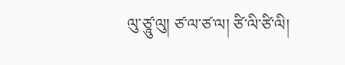ལུ་ཙཱུ་ལུ། ཙ་ལ་ཙ་ལ། ཙི་ལི་ཙི་ལི།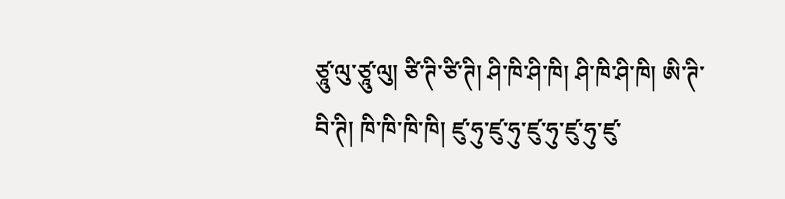ཙཱུ་ལུ་ཙཱུ་ལུ། ཙི་ཊི་ཙི་ཊི། ཤི་ཁི་ཤི་ཁི། ཤི་ཁི་ཤི་ཁི། ཨི་ཊི་བི་ཊི། ཁི་ཁི་ཁི་ཁི། ཛུ་ཧུ་ཛུ་ཧུ་ཛུ་ཧུ་ཛུ་ཧུ་ཛུ་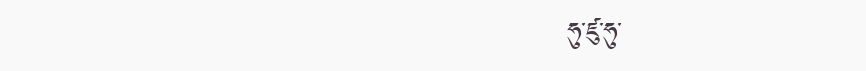ཧུ་ཛུ་ཧུ་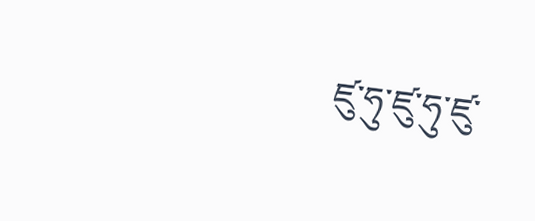ཛུ་ཧུ་ཛུ་ཧུ་ཛུ་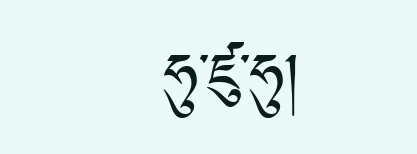ཧུ་ཛུ་ཧུ།